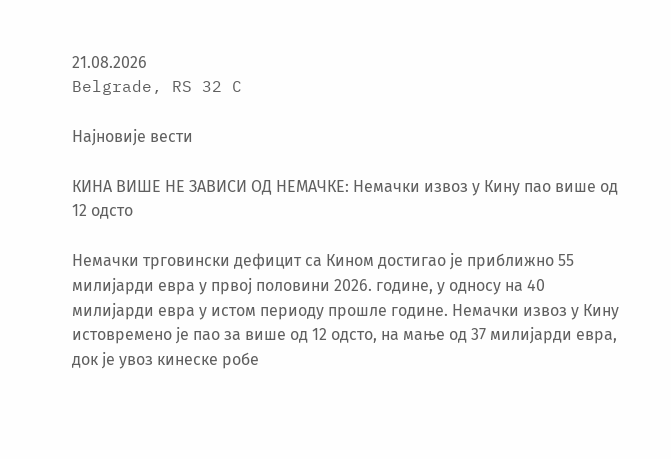21.08.2026
Belgrade, RS 32 C

Најновије вести

КИНА ВИШЕ НЕ ЗАВИСИ ОД НЕМАЧКЕ: Немачки извоз у Кину пао више од 12 одсто

Немачки трговински дефицит са Кином достигао је приближно 55 милијарди евра у првој половини 2026. године, у односу на 40 милијарди евра у истом периоду прошле године. Немачки извоз у Кину истовремено је пао за више од 12 одсто, на мање од 37 милијарди евра, док је увоз кинеске робе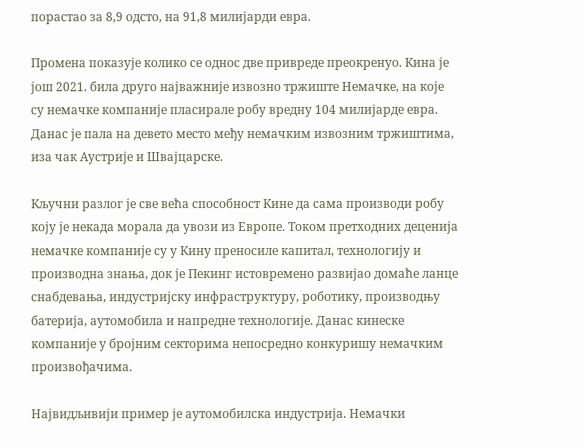порастао за 8,9 одсто, на 91,8 милијарди евра.

Промена показује колико се однос две привреде преокренуо. Кина је још 2021. била друго најважније извозно тржиште Немачке, на које су немачке компаније пласирале робу вредну 104 милијарде евра. Данас је пала на девето место међу немачким извозним тржиштима, иза чак Аустрије и Швајцарске.

Кључни разлог је све већа способност Кине да сама производи робу коју је некада морала да увози из Европе. Током претходних деценија немачке компаније су у Кину преносиле капитал, технологију и производна знања, док је Пекинг истовремено развијао домаће ланце снабдевања, индустријску инфраструктуру, роботику, производњу батерија, аутомобила и напредне технологије. Данас кинеске компаније у бројним секторима непосредно конкуришу немачким произвођачима.

Највидљивији пример је аутомобилска индустрија. Немачки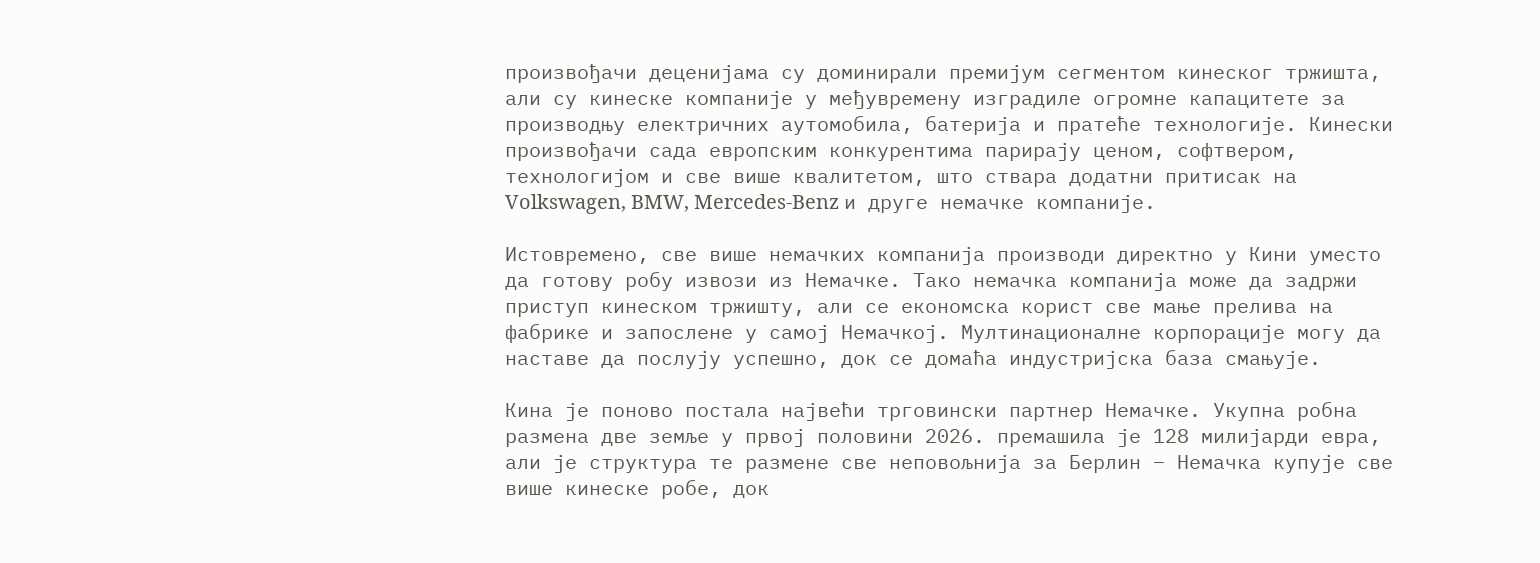произвођачи деценијама су доминирали премијум сегментом кинеског тржишта, али су кинеске компаније у међувремену изградиле огромне капацитете за производњу електричних аутомобила, батерија и пратеће технологије. Кинески произвођачи сада европским конкурентима парирају ценом, софтвером, технологијом и све више квалитетом, што ствара додатни притисак на Volkswagen, BMW, Mercedes-Benz и друге немачке компаније.

Истовремено, све више немачких компанија производи директно у Кини уместо да готову робу извози из Немачке. Тако немачка компанија може да задржи приступ кинеском тржишту, али се економска корист све мање прелива на фабрике и запослене у самој Немачкој. Мултинационалне корпорације могу да наставе да послују успешно, док се домаћа индустријска база смањује.

Кина је поново постала највећи трговински партнер Немачке. Укупна робна размена две земље у првој половини 2026. премашила је 128 милијарди евра, али је структура те размене све неповољнија за Берлин – Немачка купује све више кинеске робе, док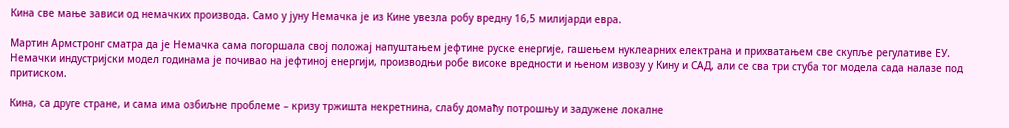Кина све мање зависи од немачких производа. Само у јуну Немачка је из Кине увезла робу вредну 16,5 милијарди евра.

Мартин Армстронг сматра да је Немачка сама погоршала свој положај напуштањем јефтине руске енергије, гашењем нуклеарних електрана и прихватањем све скупље регулативе ЕУ. Немачки индустријски модел годинама је почивао на јефтиној енергији, производњи робе високе вредности и њеном извозу у Кину и САД, али се сва три стуба тог модела сада налазе под притиском.

Кина, са друге стране, и сама има озбиљне проблеме – кризу тржишта некретнина, слабу домаћу потрошњу и задужене локалне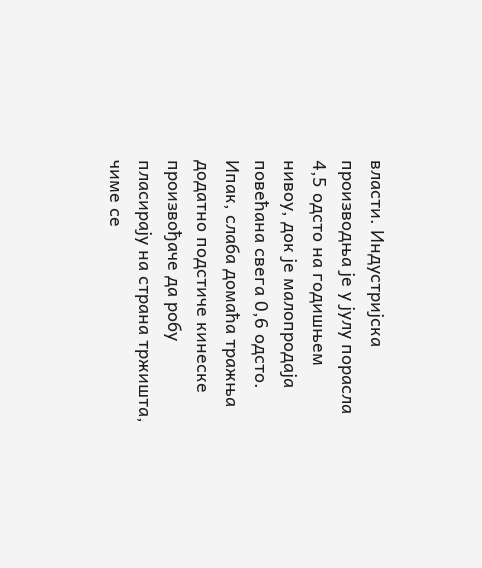власти. Индустријска производња је у јулу порасла 4,5 одсто на годишњем нивоу, док је малопродаја повећана свега 0,6 одсто. Ипак, слаба домаћа тражња додатно подстиче кинеске произвођаче да робу пласирају на страна тржишта, чиме се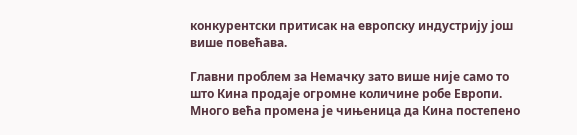конкурентски притисак на европску индустрију још више повећава.

Главни проблем за Немачку зато више није само то што Кина продаје огромне количине робе Европи. Много већа промена је чињеница да Кина постепено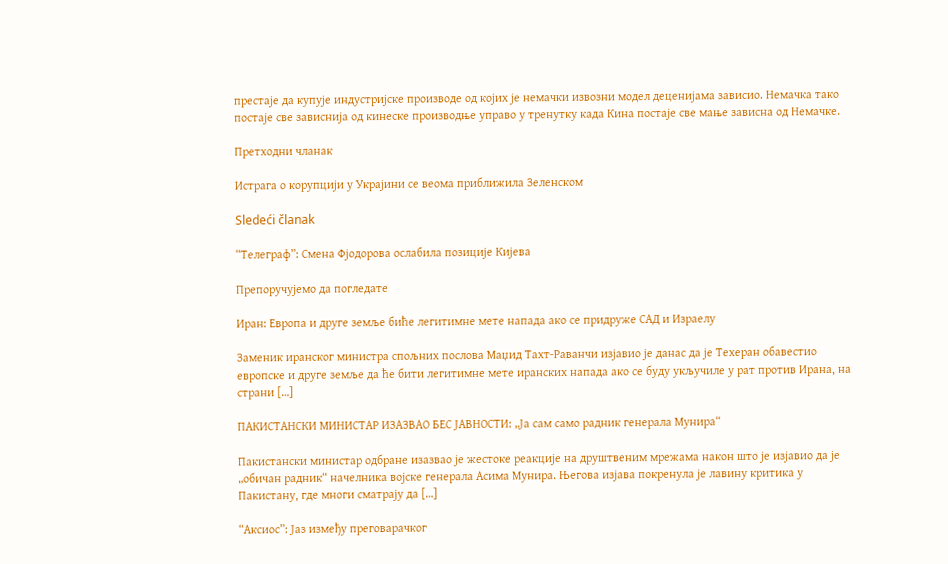престаје да купује индустријске производе од којих је немачки извозни модел деценијама зависио. Немачка тако постаје све зависнија од кинеске производње управо у тренутку када Кина постаје све мање зависна од Немачке.

Претходни чланак

Истрага о корупцији у Украјини се веома приближила Зеленском

Sledeći članak

“Телеграф”: Смена Фјодорова ослабила позиције Кијева

Препоручујемо да погледате

Иран: Европа и друге земље биће легитимне мете напада ако се придруже САД и Израелу

Заменик иранског министра спољних послова Маџид Тахт-Раванчи изјавио је данас да је Техеран обавестио европске и друге земље да ће бити легитимне мете иранских напада ако се буду укључиле у рат против Ирана, на страни […]

ПАКИСТАНСКИ МИНИСТАР ИЗАЗВАО БЕС ЈАВНОСТИ: „Ја сам само радник генерала Мунира“

Пакистански министар одбране изазвао је жестоке реакције на друштвеним мрежама након што је изјавио да је „обичан радник“ начелника војске генерала Асима Мунира. Његова изјава покренула је лавину критика у Пакистану, где многи сматрају да […]

“Аксиос”: Јаз између преговарачког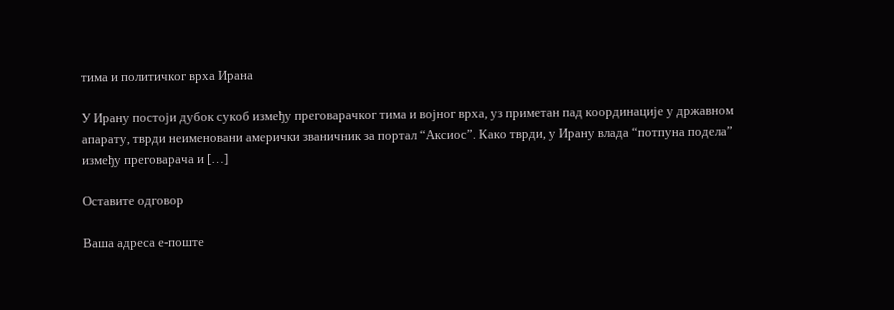тима и политичког врха Ирана

У Ирану постоји дубок сукоб између преговарачког тима и војног врха, уз приметан пад координације у државном апарату, тврди неименовани амерички званичник за портал “Аксиос”. Како тврди, у Ирану влада “потпуна подела” између преговарача и […]

Оставите одговор

Ваша адреса е-поште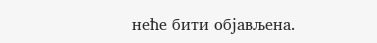неће бити објављена.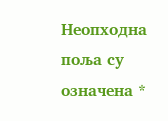Неопходна поља су означена *